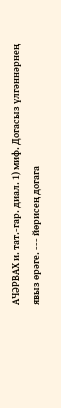АЧӘРВАХ и. тат.-гар. диал. 1) миф. Догасыз үлгәннәрнең явыз өрәге. --- йөрисең догага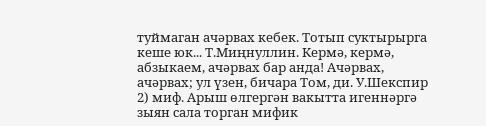туймаган ачәрвах кебек. Тотып суктырырга кеше юк... Т.Миңнуллин. Кермә, кермә, абзыкаем, ачәрвах бар анда! Ачәрвах, ачәрвах; ул үзен, бичара Том, ди. У.Шекспир 2) миф. Арыш өлгергән вакытта игеннәргә зыян сала торган мифик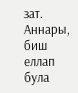зат. Аннары, биш еллап була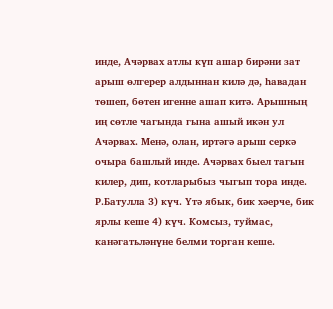инде, Ачәрвах атлы күп ашар бирәни зат арыш өлгерер алдыннан килә дә, һавадан төшеп, бөтен игенне ашап китә. Арышның иң сөтле чагында гына ашый икән ул Ачәрвах. Менә, олан, иртәгә арыш серкә очыра башлый инде. Ачәрвах быел тагын килер, дип, котларыбыз чыгып тора инде. Р.Батулла 3) күч. Үтә ябык, бик хәерче, бик ярлы кеше 4) күч. Комсыз, туймас, канәгатьләнүне белми торган кеше.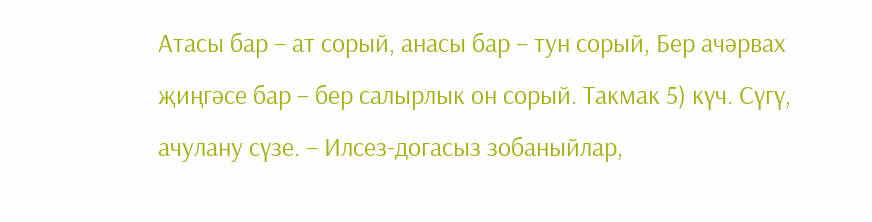Атасы бар – ат сорый, анасы бар – тун сорый, Бер ачәрвах җиңгәсе бар – бер салырлык он сорый. Такмак 5) күч. Сүгү, ачулану сүзе. – Илсез-догасыз зобаныйлар,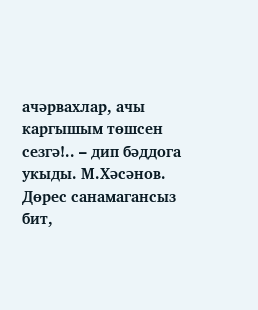ачәрвахлар, ачы каргышым төшсен сезгә!.. – дип бәддога укыды. М.Хәсәнов. Дөрес санамагансыз бит,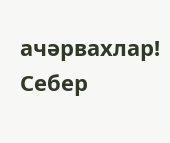ачәрвахлар! Себер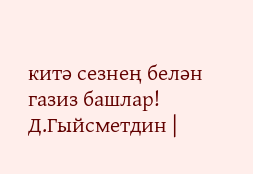китә сезнең белән газиз башлар! Д.Гыйсметдин |